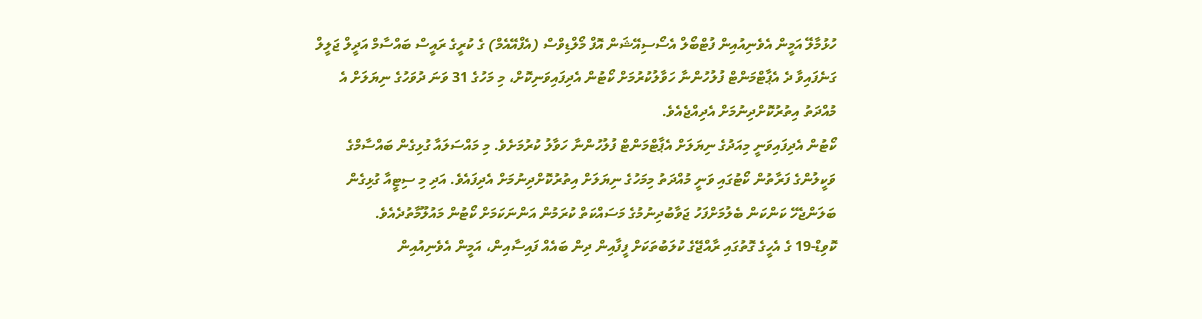ހުޅުމާލޭ އަމީން އެވެނިއުއިން ފުޓްބޯލް އެސޯސިއޭޝަން އޮފް މޯލްޑިވްސް (އެފްއޭއެމް) ގެ ކުރީގެ ރައީސް ބައްސާމް އަދީލް ޖަލީލް ގަނެފައިވާ ދެ އެޕާޓްމަންޓް ފުލުހުންނާ ހަވާލުކުރުމަށް ކޯޓުން އެދިފައިވަނިކޮށް، މި މަހުގެ 31 ވަނަ ދުވަހުގެ ނިޔަލަށް އެ މުއްދަތު އިތުރުކޮށްދިނުމަށް އެދިއްޖެއެވެ.
ކޯޓުން އެދިފައިވަނީ މިއަދުގެ ނިޔަލަށް އެޕާޓްމަންޓް ފުލުހުންނާ ހަވާލު ކުރުމަށެވެ. މި މައްސަލައާ ގުޅިގެން ބައްސާމްގެ ވަކީލުންގެ ފަރާތުން ކޯޓުގައި ވަނީ މުއްދަތު މިމަހުގެ ނިޔަލަށް އިތުރުކޮށްދިނުމަށް އެދިފައެވެ. އަދި މި ސިޓީއާ ގުޅިގެން ބަލަންޖެހޭ ކަންކަން ބެލުމަށްފަހު ޖަވާބުދިނުމުގެ މަސައްކަތް ކުރަމުން އަންނަކަމަށް ކޯޓުން މައުލޫމާތުދެއެވެ.
ކޮވިޑް-19 ގެ އެހީގެ ގޮތުގައި ރާއްޖޭގެ ކުލަބުތަކަށް ފީފާއިން ދިން ބައެއް ފައިސާއިން، އަމީން އެވެނިއުއިން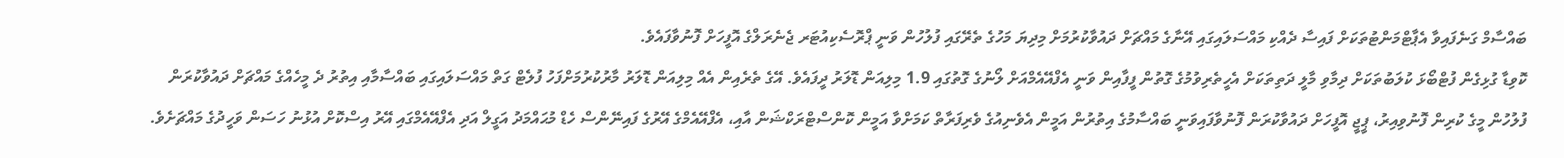ބައްސާމް ގަނެފައިވާ އެޕާޓްމަންޓުތަކަށް ފައިސާ ދެއްކި މައްސަލައިގައި އޭނާގެ މައްޗަށް ދައުވާކުރުމަށް މިދިޔަ މަހުގެ ތެރޭގައި ފުލުހުން ވަނީ ޕްރޮސެކިއުޓަރ ޖެނެރަލްގެ އޮފީހަށް ފޮނުވާފައެވެ.
ކޮވިޑާ ގުޅިގެން ފުޓްބޯޅަ ކުލަބުތަކަށް ދިމާވި މާލީ ދަތިތަކަށް އެހީތެރިވުމުގެ ގޮތުން ފީފާއިން ވަނީ އެފްއޭއެމްއަށް ލޯނުގެ ގޮތުގައި 1.9 މިލިއަން ޑޮލަރު ދީފައެވެ. އޭގެ ތެރެއިން އެއް މިލިއަން ޑޮލަރު މާރުކުރުމަށްފަހު ފުލެޓް ގަތް މައްސަލައިގައި ބައްސާމާއި އިތުރު ދެ މީހެއްގެ މައްޗަށް ދައުވާކުރަން ފުލުހުން މީގެ ކުރިން ފޮނުވިއިރު، ޕީޖީ އޮފީހަށް ދައުވާކުރަން ފޮނުވާފައިވަނީ ބައްސާމުގެ އިތުރުން އަމީން އެވެނިއުގެ ވެރިފަރާތް ކަމަށްވާ އަމީން ކޮންސްޓްރަކްޝަން އާއި، އެފްއޭއެމްގެ އޭރުގެ ފައިނޭންސް ހެޑް މުޙައްމަދު އަގީލް އަދި އެފްއޭއެމްގައި އޭރު އިސްކޮށް އުޅުނު ހަސަން ވަހީދުގެ މައްޗަށެވެ.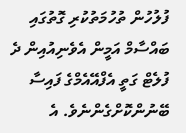ފުލުހުން ތުހުމަތުކުރި ގޮތުގައި ބައްސާމް އަމީން އެވެނިއުއިން ދެ ފުލެޓް ގަތީ އެފްއޭއެމްގެ ފައިސާ ބޭނުންކޮށްގެންނެވެ. އެ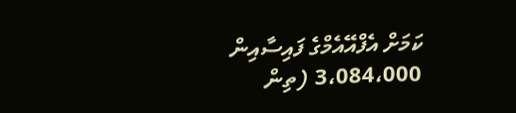ކަމަށް އެފްއޭއެމްގެ ފައިސާއިން 3،084،000 (ތިން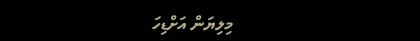މިލިޔަން އަށްޑިހަ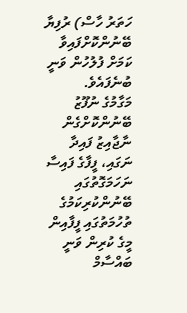ހަތަރު ހާސް) ރުފިޔާ ބޭނުންކޮށްފައިވާ ކަމަށް ފުލުހުން ވަނީ ބުނެފައެވެ.
މަގާމުގެ ނުފޫޒު ބޭނުންކޮށްގެން ނާޖާއިޒު ފައިދާ ނަގައި، ފީފާގެ ފައިސާ ނަހަމަގޮތުގައި ބޭނުންކުރިކަމުގެ ތުހުމަތުގައި ފީފާއިން މީގެ ކުރިން ވަނީ ބައްސާމް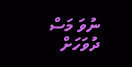ނުވަ މަސް ދުވަހަށް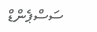ސަސްޕެންޑް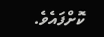ކޮށްފައެވެ.